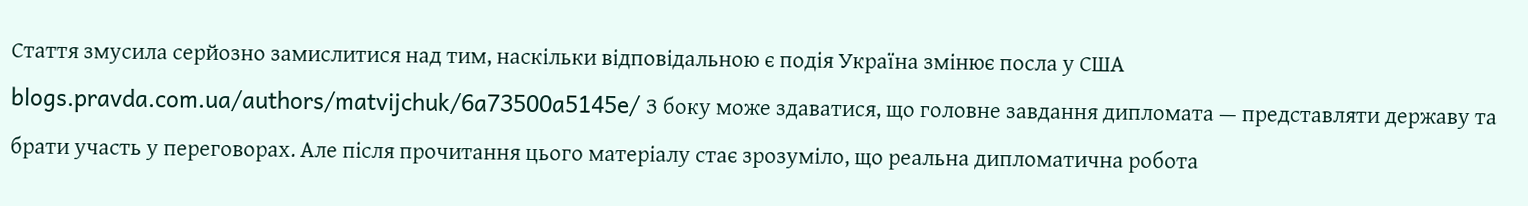Стаття змусила серйозно замислитися над тим, наскільки відповідальною є подія Україна змінює посла у США blogs.pravda.com.ua/authors/matvijchuk/6a73500a5145e/ З боку може здаватися, що головне завдання дипломата — представляти державу та брати участь у переговорах. Але після прочитання цього матеріалу стає зрозуміло, що реальна дипломатична робота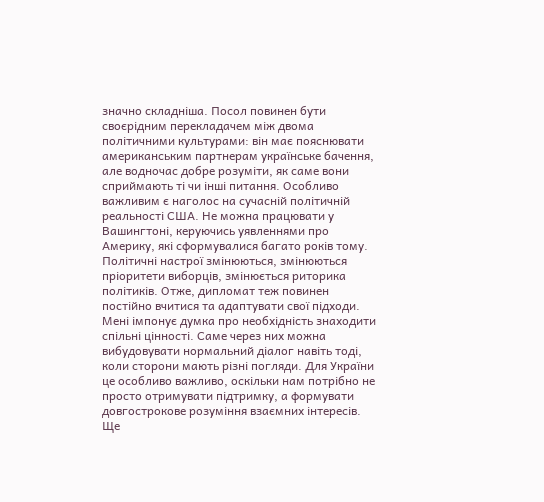значно складніша. Посол повинен бути своєрідним перекладачем між двома політичними культурами: він має пояснювати американським партнерам українське бачення, але водночас добре розуміти, як саме вони сприймають ті чи інші питання. Особливо важливим є наголос на сучасній політичній реальності США. Не можна працювати у Вашингтоні, керуючись уявленнями про Америку, які сформувалися багато років тому. Політичні настрої змінюються, змінюються пріоритети виборців, змінюється риторика політиків. Отже, дипломат теж повинен постійно вчитися та адаптувати свої підходи. Мені імпонує думка про необхідність знаходити спільні цінності. Саме через них можна вибудовувати нормальний діалог навіть тоді, коли сторони мають різні погляди. Для України це особливо важливо, оскільки нам потрібно не просто отримувати підтримку, а формувати довгострокове розуміння взаємних інтересів. Ще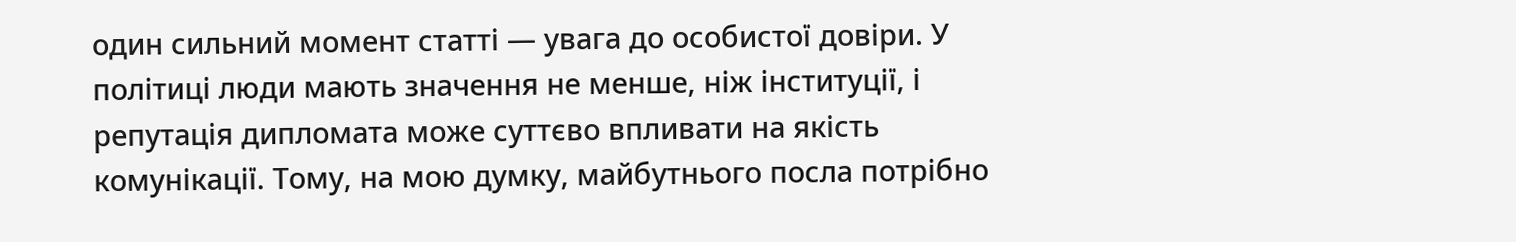один сильний момент статті — увага до особистої довіри. У політиці люди мають значення не менше, ніж інституції, і репутація дипломата може суттєво впливати на якість комунікації. Тому, на мою думку, майбутнього посла потрібно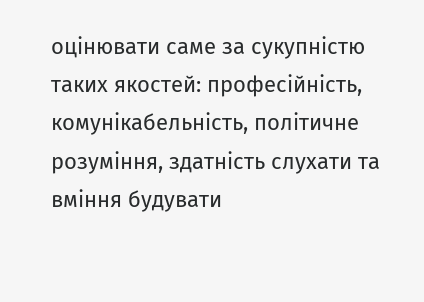оцінювати саме за сукупністю таких якостей: професійність, комунікабельність, політичне розуміння, здатність слухати та вміння будувати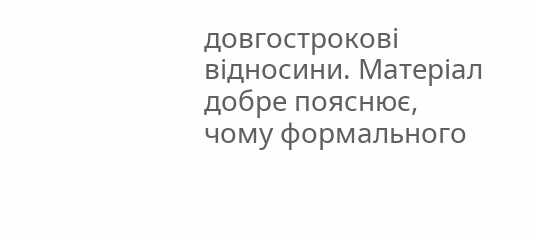довгострокові відносини. Матеріал добре пояснює, чому формального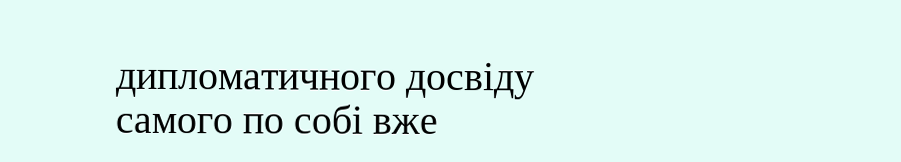дипломатичного досвіду самого по собі вже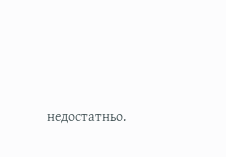недостатньо.